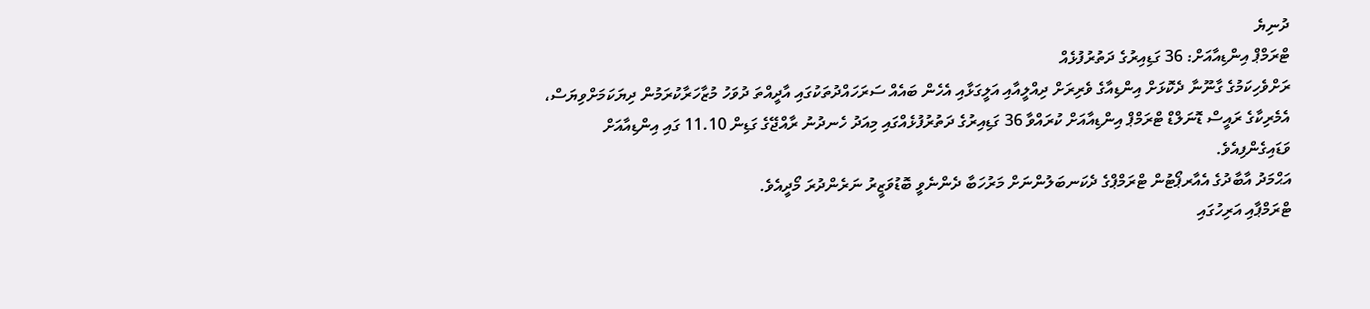ދުނިޔެ
ޓްރަމްޕް އިންޑިއާއަށް: 36 ގަޑިއިރުގެ ދަތުރުފުޅެއް
ރަށްވެހިކަމުގެ ގާނޫނާ ދެކޮޅަށް އިންޑިއާގެ ވެރިރަށް ދިއްލީއާއި އަލީގަޅާއި އެހެން ބައެއް ސަރަހައްދުތަކުގައި އާދީއްތަ ދުވަހު މުޒާހަރާކުރަމުން ދިޔަކަމަށްވިޔަސް، އެމެރިކާގެ ރައީސް ޑޮނަލްޑް ޓްރަމްޕް އިންޑިއާއަށް ކުރައްވާ 36 ގަޑިއިރުގެ ދަތުރުފުޅެއްގައި މިއަދު ހެނދުނު ރާއްޖޭގެ ގަޑިން 11.10 ގައި އިންޑިއާއަށް ވަޑައިގެންފިއެވެ.
އަޙްމަދު އާބާދުގެ އެއާރޕޯޓުން ޓްރަމްޕްގެ ދެކަނބަލުންނަށް މަރުހަބާ ދެންނެވީ ބޮޑުވަޒީރު ނަރެންދުރަ މޯދީއެވެ.
ޓްރަމްޕާއި އަރިހުގައި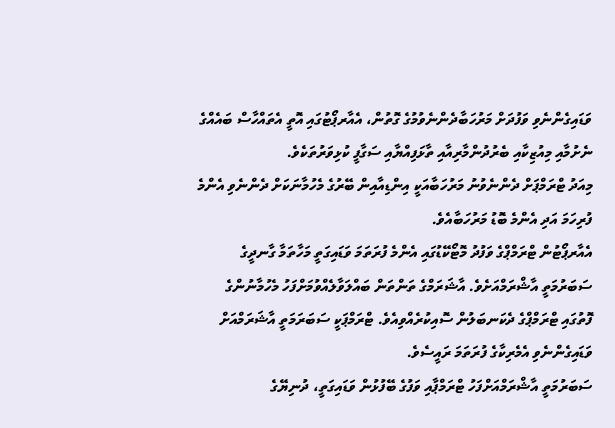ވަޑައިގެންނެވި ވަފުދަށް މަރުހަބާދެންނެވުމުގެ ގޮތުން، އެއާރޕޯޓުގައި އޮތީ އެތައްހާސް ބައެއްގެ ނެށުމާއި މިއުޒިކާއި ބެރުދުންމާރިއާއި ތާޅަފިއްޔާއި ސަގާފީ ކުޅިވަރުތަކެވެ.
މިއަދު ޓްރަމްޕަށް ދެންނެވުނު މަރުހަބާއަކީ އިންޑިއާއިން ބޭރުގެ މެހުމާނަކަށް ދެންނެވި އެންމެ ފުރިހަމަ އަދި އެންމެ ބޮޑު މަރުހަބާއެވެ.
އެއާރޕޯޓުން ޓްރަމްޕްގެ ވަފުދު މޮޓޯކޭޑުގައި އެންމެ ފުރަތަމަ ވަޑައިގަތީ މަހާތަމާ ގާނދީގެ ސަބަރުމަތީ އާޝްރަމްއަށެވެ. އާޝަރަމްގެ ތަންތަން ބައްލަވާލެއްވުމަށްފަހު މެހުމާނުންގެ ފޮތުގައި ޓްރަމްޕްގެ ދެކަނބަލުން ސޮއިކުރެއްވިއެވެ. ޓްރަމްޕަކީ ސަބަރަމަތީ އާޝަރަމްއަށް ވަޑައިގެންނެވި އެމެރިކާގެ ފުރަތަމަ ރައީސެވެ.
ސަބަރުމަތީ އާޝްރަމްއަށްފަހު ޓްރަމްޕާއި ވަފުގެ ބޭފުޅުން ވަޑައިގަތީ، ދުނިޔޭގެ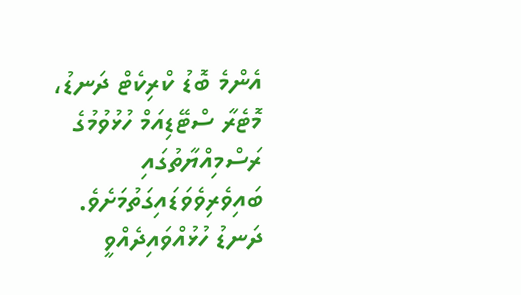އެންމެ ބޮޑު ކްރިކެޓް ދަނޑު، މޮޓެރާ ސްޓޭޑިއަމް ހުޅުވުމުގެ ރަސްމިއްޔާތުގައި ބައިވެރިވެވަޑައިގަތުމަށެވެ. ދަނޑު ހުޅުއްވައިދެއްވީ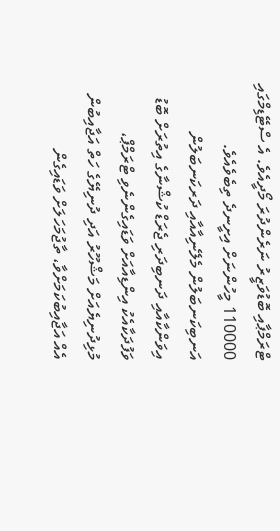ޓްރަމްޕާއި ބޮޑުވަޒީރު ނަރެންދުރަ މޯދީއެވެ. އެ ސްޓޭޑިމްގައި 110000 މީހުންނަށް އިށީނދެ ތިބެވެއެވެ.
އަނބިކަނބަލުން މެލޭނިއާއާއި ދަރކަނބަލުން އިވަންކާއާއި ދަނބިދަރި ޖެރަޑް ކުޝްނާގެ އިތުރަށް ބޮޑު ވަފުދަކާއެކު އިންޑިއާއަށް ވަޑައިގެންނެވި ޓްރަމްޕް، މުޅިދުނިޔެއަށް މަޝްހޫރު އަދި ދުނިޔޭގެ ހަތް އަޖާއިބުން އެއް އަޖާއިބުކަމަށްވާ، ތާޖުމަހަލަށް ވަޑައިގެން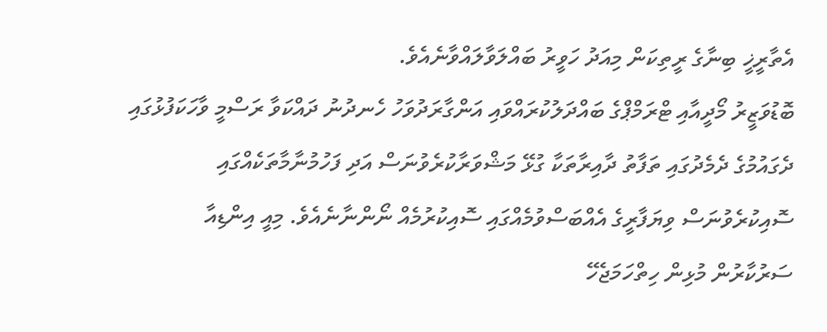އެތާރީޚީ ބިނާގެ ރީތިކަން މިއަދު ހަވީރު ބައްލަވާލައްވާނެއެވެ.
ބޮޑުވަޒީރު މޯދީއާއި ޓްރަމްޕްގެ ބައްދަލުކުރައްވައި އަންގާރަދުވަހު ހެނދުނު ދައްކަވާ ރަސްމީ ވާހަކަފުޅުގައި ދެގައުމުގެ ދެމެދުގައި ތަފާތު ދާއިރާތަކާ ގުޅޭ މަޝްވަރާކުރެވުނަސް އަދި ފަހުމުނާމާތަކެއްގައި ސޮއިކުރެވުނަސް ވިޔަފާރީގެ އެއްބަސްވުމެއްގައި ސޮއިކުރުމެއް ނޯންނާނެއެވެ. މިއީ އިންޑިއާ ސަރުކާރުން މުޅިން ހިތްހަމަޖެހޭ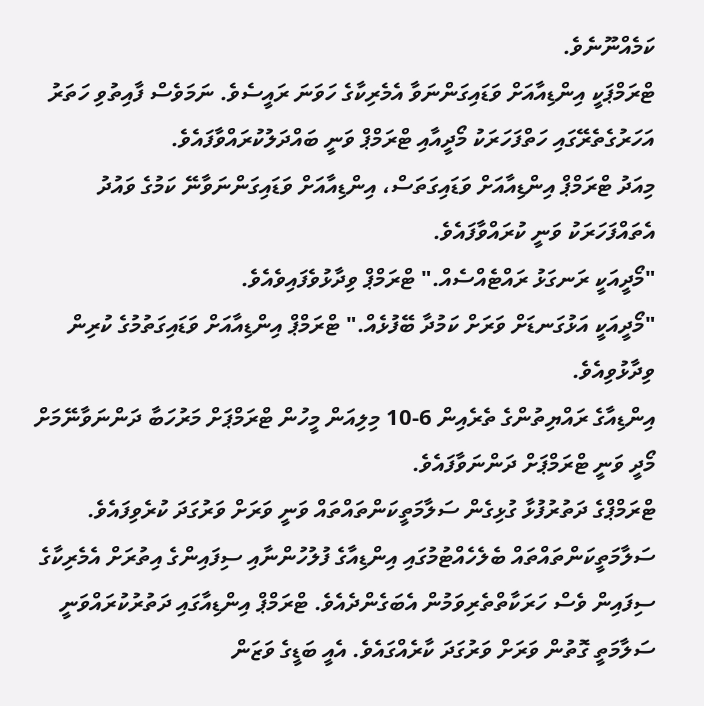ކަމެއްނޫނެވެ.
ޓްރަމްޕަކީ އިންޑިއާއަށް ވަޑައިގަންނަވާ އެމެރިކާގެ ހަވަނަ ރައީސެވެ. ނަމަވެސް ފާއިތުވި ހަތަރު އަހަރުގެތެރޭގައި ހަތްފަހަރަކު މޯދީއާއި ޓްރަމްޕް ވަނީ ބައްދަލުކުރައްވާފައެވެ.
މިއަދު ޓްރަމްޕް އިންޑިއާއަށް ވަޑައިގަތަސް، އިންޑިއާއަށް ވަޑައިގަންނަވާނޭ ކަމުގެ ވައުދު އެތައްފަހަރަކު ވަނީ ކުރައްވާފައެވެ.
"މޯދީއަކީ ރަނގަޅު ރައްޓެއްސެއް." ޓްރަމްޕް ވިދާޅުވެފައިވެއެވެ.
"މޯދީއަކީ އަޅުގަނޑަށް ވަރަށް ކަމުދާ ބޭފުޅެއް." ޓްރަމްޕް އިންޑިއާއަށް ވަޑައިގަތުމުގެ ކުރިން ވިދާޅުވިއެވެ.
އިންޑިއާގެ ރައްޔިތުންގެ ތެރެއިން 6-10 މިލިއަން މީހުން ޓްރަމްޕަށް މަރުހަބާ ދަންނަވާނޭމަށް މޯދީ ވަނީ ޓްރަމްޕަށް ދަންނަވާފައެވެ.
ޓްރަމްޕްގެ ދަތުރުފުޅާ ގުޅިގެން ސަލާމަތީކަންތައްތައް ވަނީ ވަރަށް ވަރުގަދަ ކުރެވިފައެވެ. ސަލާމަތީކަންތައްތައް ބެލެހެއްޓުމުގައި އިންޑިއާގެ ފުލުހުންނާއި ސިފައިންގެ އިތުރަށް އެމެރިކާގެ ސިފައިން ވެސް ހަރަކާތްތެރިވަމުން އެބަގެންދެއެވެ. ޓްރަމްޕް އިންޑިއާގައި ދަތުރުކުރައްވަނީ ސަލާމަތީ ގޮތުން ވަރަށް ވަރުގަދަ ކާރެއްގައެވެ. އެއީ ބަޑީގެ ވަޒަން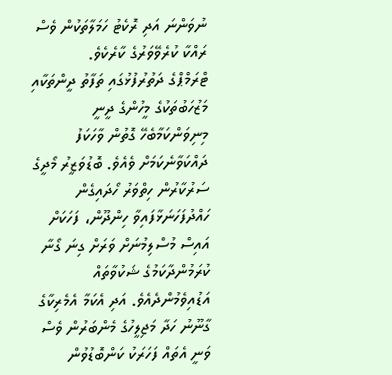ނުވަންނަ އަދި ރޮކެޓު ހަމަލާތަކުން ވެސް ރައްކާ ކުރެވޭވަރުގެ ކާރެކެވެ.
ޓްރަމްޕްގެ ދަތުރުފުޅުގައި ތަފާތު ދީންތަކާއި މަޒުހަބުތަކުގެ މީހުންގެ ދީނީ މިނިވަންކަމާބެހޭ ގޮތުން ވާހަކަފު ދައްކަވާނެކަމަށް ވެއެވެ. ބޮޑުވަޒީރު މޯދީގެ ސަރުކާރުން ހިތްވަރު ހޯދައިގެން ހައްދުފަހަނަޅާފައިވާ ހިންދޫން، ފަހަކަށް އައިސް މުސްލިމުނަށް ވަރަށް ގިނަ ގޯނާ ކުރަމުންދާކަމުގެ ޝަކުވާތައް އަޑުއިވެމުންދެއެވެ. އަދި އެކަމާ އެމެރިކާގެ ގާނޫނު ހަދާ މަޖިލީހުގެ މެންބަރުން ވެސް ވަނީ އެތައް ފަހަރަކު ކަންބޮޑުވުން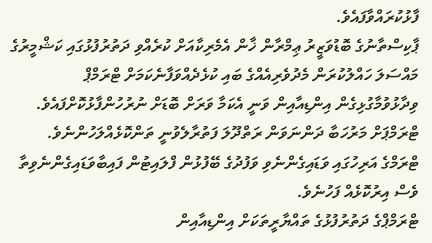ފާޅުކުރައްވާފައެވެ.
ޕާކިސްތާނުގެ ބޮޑުވަޒީރު ޢިމްރާން ޚާން އެމެރިކާއަށް ކުރެއްވި ދަތުރުފުޅުގައި ކަޝްމީރުގެ މައްސަލަ ހައްލުކުރަން މެދުވެރިއެއްގެ ބައި ކުޅެދެއްވަފާނެކަމަށް ޓްރަމްޕް ވިދާޅުވުމާގުޅިގެން އިންޑިއާއިން ވަނީ އެކަމާ ވަރަށް ބޮޑަށް ނުރުހުންފާޅުކޮށްފައެވެ.
ޓްރަމްޕަށް މަރުހަބާ ދަންނަވަން ރަތްދޫލަ ފަތުރާލެވުނީ ތަންކޮޅެއްލަހުންނެވެ. ޓްރަމްގެ އަރިހުގައި ވަޑައިގެންނެވި ވަފުދުގެ ބޭފުޅުން ފްލައިޓުން ފައިބާވަޑައިގެންނެވިތާ ވެސް އިރުކޮޅެއް ފަހުނެވެ.
ޓްރަމްޕްގެ ދަތުރުފުޅުގެ ތައްޔާރީތަކަށް އިންޑިއާއިން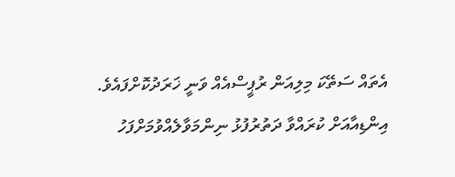އެތައް ސަތޭކަ މިލިއަން ރުޕީސްއެއް ވަނީ ޚަރަދުކޮށްފައެވެ.
އިންޑިއާއަށް ކުރައްވާ ދަތުރުފުޅު ނިންމަވާލެއްވުމަށްފަހު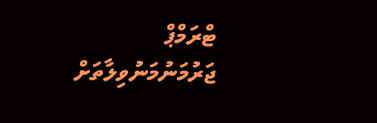ޓްރަމްޕް ޖަރުމަނުމަނުވިލާތަށް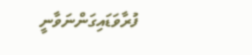ފުރާވަޑައިގަންނަވާނީ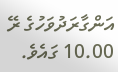އަންގާރަދުވަހުގެ ރޭ 10.00 ގައެވެ.